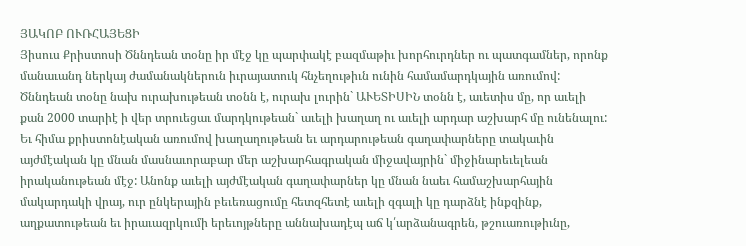ՅԱԿՈԲ ՈՒՌՀԱՅԵՑԻ
Յիսուս Քրիստոսի Ծննդեան տօնը իր մէջ կը պարփակէ բազմաթիւ խորհուրդներ ու պատգամներ, որոնք մանաւանդ ներկայ ժամանակներուն իւրայատուկ հնչեղութիւն ունին համամարդկային առումով: Ծննդեան տօնը նախ ուրախութեան տօնն է, ուրախ լուրին` ԱՒԵՏԻՍԻՆ տօնն է, աւետիս մը, որ աւելի քան 2000 տարիէ ի վեր տրուեցաւ մարդկութեան` աւելի խաղաղ ու աւելի արդար աշխարհ մը ունենալու: Եւ հիմա քրիստոնէական առումով խաղաղութեան եւ արդարութեան գաղափարները տակաւին այժմէական կը մնան մասնաւորաբար մեր աշխարհագրական միջավայրին` միջինարեւելեան իրականութեան մէջ: Անոնք աւելի այժմէական գաղափարներ կը մնան նաեւ համաշխարհային մակարդակի վրայ, ուր ընկերային բեւեռացումը հետզհետէ աւելի զգալի կը դարձնէ ինքզինք, աղքատութեան եւ իրաւազրկումի երեւոյթները աննախադէպ աճ կ՛արձանագրեն, թշուառութիւնը,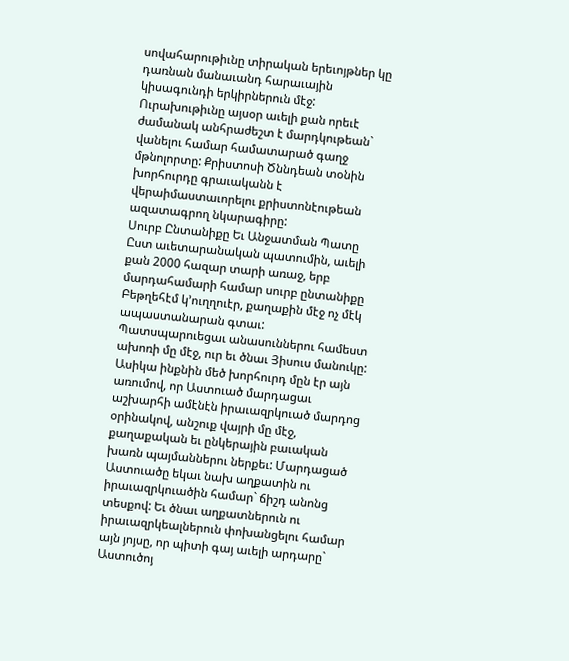սովահարութիւնը տիրական երեւոյթներ կը դառնան մանաւանդ հարաւային կիսագունդի երկիրներուն մէջ: Ուրախութիւնը այսօր աւելի քան որեւէ ժամանակ անհրաժեշտ է մարդկութեան` վանելու համար համատարած գաղջ մթնոլորտը: Քրիստոսի Ծննդեան տօնին խորհուրդը գրաւականն է վերաիմաստաւորելու քրիստոնէութեան ազատագրող նկարագիրը:
Սուրբ Ընտանիքը Եւ Անջատման Պատը
Ըստ աւետարանական պատումին, աւելի քան 2000 հազար տարի առաջ, երբ մարդահամարի համար սուրբ ընտանիքը Բեթղեհէմ կ’ուղղուէր, քաղաքին մէջ ոչ մէկ ապաստանարան գտաւ: Պատսպարուեցաւ անասուններու համեստ ախոռի մը մէջ, ուր եւ ծնաւ Յիսուս մանուկը: Ասիկա ինքնին մեծ խորհուրդ մըն էր այն առումով, որ Աստուած մարդացաւ աշխարհի ամէնէն իրաւազրկուած մարդոց օրինակով, անշուք վայրի մը մէջ, քաղաքական եւ ընկերային բաւական խառն պայմաններու ներքեւ: Մարդացած Աստուածը եկաւ նախ աղքատին ու իրաւազրկուածին համար` ճիշդ անոնց տեսքով: Եւ ծնաւ աղքատներուն ու իրաւազրկեալներուն փոխանցելու համար այն յոյսը, որ պիտի գայ աւելի արդարը` Աստուծոյ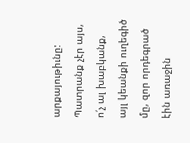արքայութիւնը: Պատրանք չէր այս, ո՛չ ալ խաբկանք, այլ կեանքի ուղեգիծ մը, զոր որդեգրած էին առաջին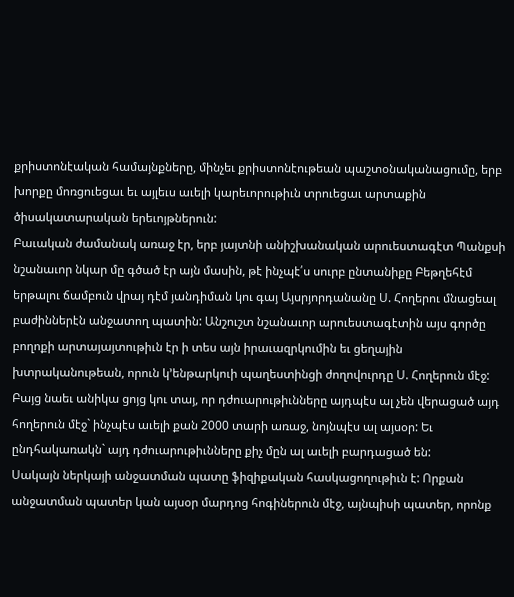քրիստոնէական համայնքները, մինչեւ քրիստոնէութեան պաշտօնականացումը, երբ խորքը մոռցուեցաւ եւ այլեւս աւելի կարեւորութիւն տրուեցաւ արտաքին ծիսակատարական երեւոյթներուն:
Բաւական ժամանակ առաջ էր, երբ յայտնի անիշխանական արուեստագէտ Պանքսի նշանաւոր նկար մը գծած էր այն մասին, թէ ինչպէ՛ս սուրբ ընտանիքը Բեթղեհէմ երթալու ճամբուն վրայ դէմ յանդիման կու գայ Այսրյորդանանը Ս. Հողերու մնացեալ բաժիններէն անջատող պատին: Անշուշտ նշանաւոր արուեստագէտին այս գործը բողոքի արտայայտութիւն էր ի տես այն իրաւազրկումին եւ ցեղային խտրականութեան, որուն կ’ենթարկուի պաղեստինցի ժողովուրդը Ս. Հողերուն մէջ: Բայց նաեւ անիկա ցոյց կու տայ, որ դժուարութիւնները այդպէս ալ չեն վերացած այդ հողերուն մէջ` ինչպէս աւելի քան 2000 տարի առաջ, նոյնպէս ալ այսօր: Եւ ընդհակառակն` այդ դժուարութիւնները քիչ մըն ալ աւելի բարդացած են:
Սակայն ներկայի անջատման պատը ֆիզիքական հասկացողութիւն է: Որքան անջատման պատեր կան այսօր մարդոց հոգիներուն մէջ, այնպիսի պատեր, որոնք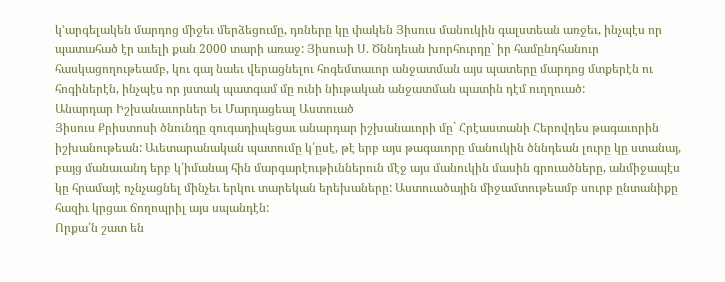կ’արգելակեն մարդոց միջեւ մերձեցումը, դռները կը փակեն Յիսուս մանուկին գալստեան առջեւ, ինչպէս որ պատահած էր աւելի քան 2000 տարի առաջ: Յիսուսի Ս. Ծննդեան խորհուրդը` իր համընդհանուր հասկացողութեամբ, կու գայ նաեւ վերացնելու հոգեմտաւոր անջատման այս պատերը մարդոց մտքերէն ու հոգիներէն, ինչպէս որ յստակ պատգամ մը ունի նիւթական անջատման պատին դէմ ուղղուած:
Անարդար Իշխանաւորներ Եւ Մարդացեալ Աստուած
Յիսուս Քրիստոսի ծնունդը զուգադիպեցաւ անարդար իշխանաւորի մը` Հրէաստանի Հերովդես թագաւորին իշխանութեան: Աւետարանական պատումը կ՛ըսէ, թէ երբ այս թագաւորը մանուկին ծննդեան լուրը կը ստանայ, բայց մանաւանդ երբ կ՛իմանայ հին մարգարէութիւններուն մէջ այս մանուկին մասին գրուածները, անմիջապէս կը հրամայէ ոչնչացնել մինչեւ երկու տարեկան երեխաները: Աստուածային միջամտութեամբ սուրբ ընտանիքը հազիւ կրցաւ ճողոպրիլ այս սպանդէն:
Որքա՛ն շատ են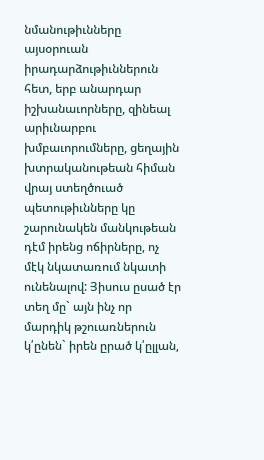նմանութիւնները այսօրուան իրադարձութիւններուն հետ, երբ անարդար իշխանաւորները, զինեալ արիւնարբու խմբաւորումները, ցեղային խտրականութեան հիման վրայ ստեղծուած պետութիւնները կը շարունակեն մանկութեան դէմ իրենց ոճիրները, ոչ մէկ նկատառում նկատի ունենալով: Յիսուս ըսած էր տեղ մը` այն ինչ որ մարդիկ թշուառներուն կ՛ընեն` իրեն ըրած կ՛ըլլան,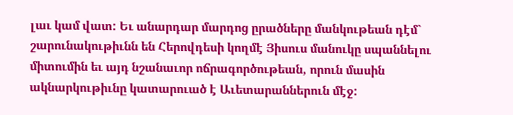լաւ կամ վատ: Եւ անարդար մարդոց ըրածները մանկութեան դէմ` շարունակութիւնն են Հերովդեսի կողմէ Յիսուս մանուկը սպաննելու միտումին եւ այդ նշանաւոր ոճրագործութեան, որուն մասին ակնարկութիւնը կատարուած է Աւետարաններուն մէջ: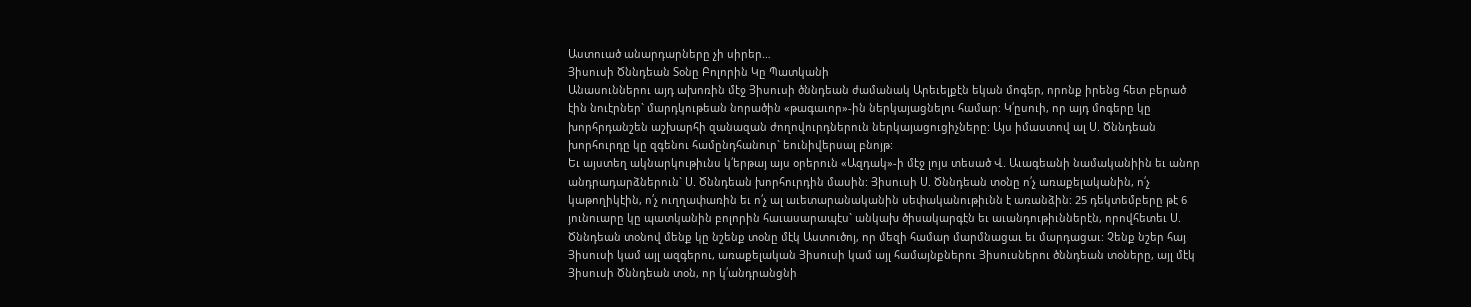Աստուած անարդարները չի սիրեր…
Յիսուսի Ծննդեան Տօնը Բոլորին Կը Պատկանի
Անասուններու այդ ախոռին մէջ Յիսուսի ծննդեան ժամանակ Արեւելքէն եկան մոգեր, որոնք իրենց հետ բերած էին նուէրներ` մարդկութեան նորածին «թագաւոր»-ին ներկայացնելու համար: Կ՛ըսուի, որ այդ մոգերը կը խորհրդանշեն աշխարհի զանազան ժողովուրդներուն ներկայացուցիչները: Այս իմաստով ալ Ս. Ծննդեան խորհուրդը կը զգենու համընդհանուր` եունիվերսալ բնոյթ:
Եւ այստեղ ակնարկութիւնս կ՛երթայ այս օրերուն «Ազդակ»-ի մէջ լոյս տեսած Վ. Աւագեանի նամականիին եւ անոր անդրադարձներուն` Ս. Ծննդեան խորհուրդին մասին: Յիսուսի Ս. Ծննդեան տօնը ո՛չ առաքելականին, ո՛չ կաթողիկէին, ո՛չ ուղղափառին եւ ո՛չ ալ աւետարանականին սեփականութիւնն է առանձին: 25 դեկտեմբերը թէ 6 յունուարը կը պատկանին բոլորին հաւասարապէս` անկախ ծիսակարգէն եւ աւանդութիւններէն, որովհետեւ Ս. Ծննդեան տօնով մենք կը նշենք տօնը մէկ Աստուծոյ, որ մեզի համար մարմնացաւ եւ մարդացաւ: Չենք նշեր հայ Յիսուսի կամ այլ ազգերու, առաքելական Յիսուսի կամ այլ համայնքներու Յիսուսներու ծննդեան տօները, այլ մէկ Յիսուսի Ծննդեան տօն, որ կ՛անդրանցնի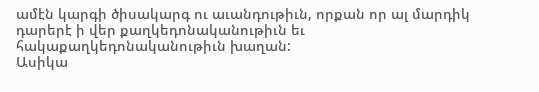ամէն կարգի ծիսակարգ ու աւանդութիւն, որքան որ ալ մարդիկ դարերէ ի վեր քաղկեդոնականութիւն եւ հակաքաղկեդոնականութիւն խաղան:
Ասիկա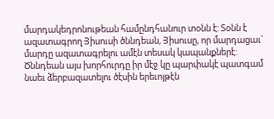մարդակեդրոնութեան համընդհանուր տօնն է: Տօնն է ազատագրող Յիսուսի ծննդեան, Յիսուսը, որ մարդացաւ` մարդը ազատագրելու ամէն տեսակ կապանքներէ: Ծննդեան այս խորհուրդը իր մէջ կը պարփակէ պատգամ նաեւ ձերբազատելու ծէսին երեւոյթէն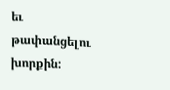եւ թափանցելու խորքին: